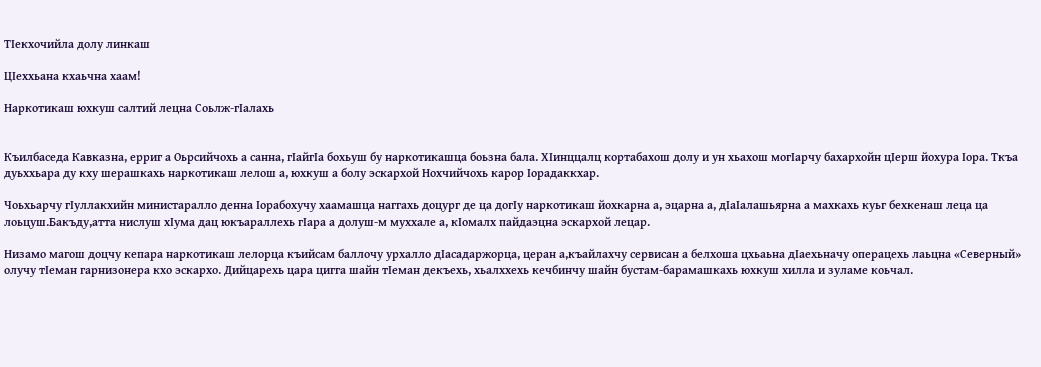ТIекхочийла долу линкаш

ЦIеххьана кхаьчна хаам!

Наркотикаш юхкуш салтий лецна Соьлж-гIалахь


Къилбаседа Кавказна, ерриг а Оьрсийчохь а санна, гIайгIа бохьуш бу наркотикашца боьзна бала. ХIинццалц кортабахош долу и ун хьахош могIарчу бахархойн цIерш йохура Iора. Ткъа дуьххьара ду кху шерашкахь наркотикаш лелош а, юхкуш а болу эскархой Нохчийчохь карор Iорадаккхар.

Чоьхьарчу гIуллакхийн министаралло денна Iорабохучу хаамашца наггахь доцург де ца догIу наркотикаш йохкарна а, эцарна а, дIаIалашьярна а махкахь куьг бехкенаш леца ца лоьцуш.Бакъду,атта нислуш хIума дац юкъараллехь гIара а долуш-м муххале а, кIомалх пайдаэцна эскархой лецар.

Низамо магош доцчу кепара наркотикаш лелорца къийсам баллочу урхалло дIасадаржорца, церан а,къайлахчу сервисан а белхоша цхьаьна дIаехьначу операцехь лаьцна «Северный» олучу тIеман гарнизонера кхо эскархо. Дийцарехь цара цигга шайн тIеман декъехь, хьалххехь кечбинчу шайн бустам-барамашкахь юхкуш хилла и зуламе коьчал.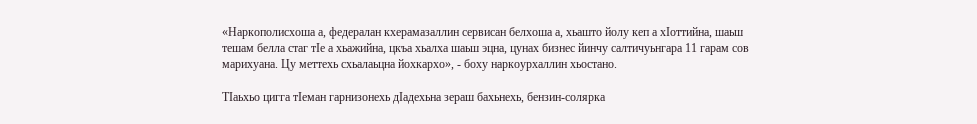«Наркополисхоша а, федералан кхерамазаллин сервисан белхоша а, хьашто йолу кеп а хIоттийна, шаьш тешам белла стаг тIе а хьажийна, цкъа хьалха шаьш эцна, цунах бизнес йинчу салтичуьнгара 11 гарам сов марихуана. Цу меттехь схьалаьцна йохкархо», - боху наркоурхаллин хьостано.

ТIаьхьо цигга тIеман гарнизонехь дIадехьна зераш бахьнехь, бензин-солярка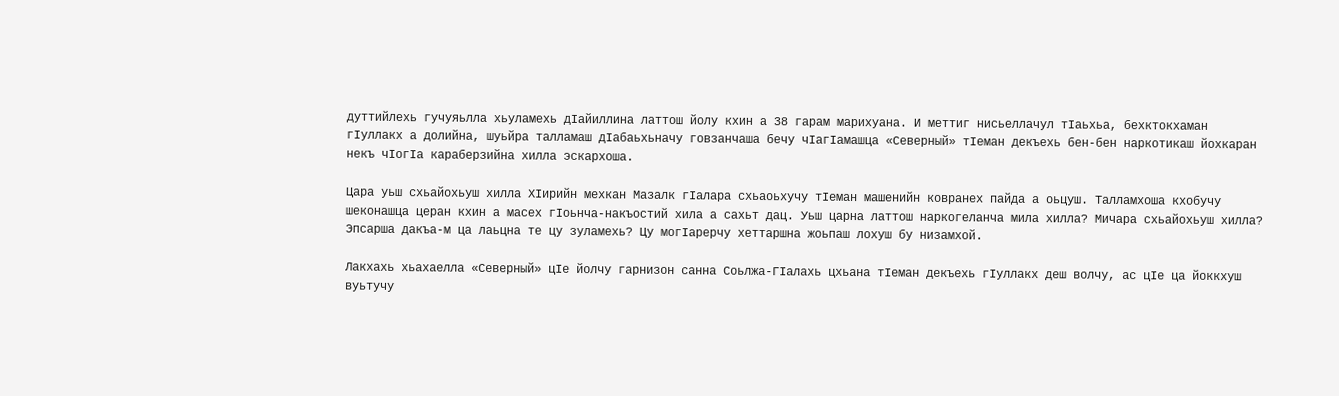дуттийлехь гучуяьлла хьуламехь дIайиллина латтош йолу кхин а 38 гарам марихуана. И меттиг нисьеллачул тIаьхьа, бехктокхаман гIуллакх а долийна, шуьйра талламаш дIабаьхьначу говзанчаша бечу чIагIамашца «Северный» тIеман декъехь бен-бен наркотикаш йохкаран некъ чIогIа караберзийна хилла эскархоша.

Цара уьш схьайохьуш хилла ХIирийн мехкан Мазалк гIалара схьаоьхучу тIеман машенийн ковранех пайда а оьцуш. Талламхоша кхобучу шеконашца церан кхин а масех гIоьнча-накъостий хила а сахьт дац. Уьш царна латтош наркогеланча мила хилла? Мичара схьайохьуш хилла? Эпсарша дакъа-м ца лаьцна те цу зуламехь? Цу могIарерчу хеттаршна жоьпаш лохуш бу низамхой.

Лакхахь хьахаелла «Северный» цIе йолчу гарнизон санна Соьлжа-ГIалахь цхьана тIеман декъехь гIуллакх деш волчу, ас цIе ца йоккхуш вуьтучу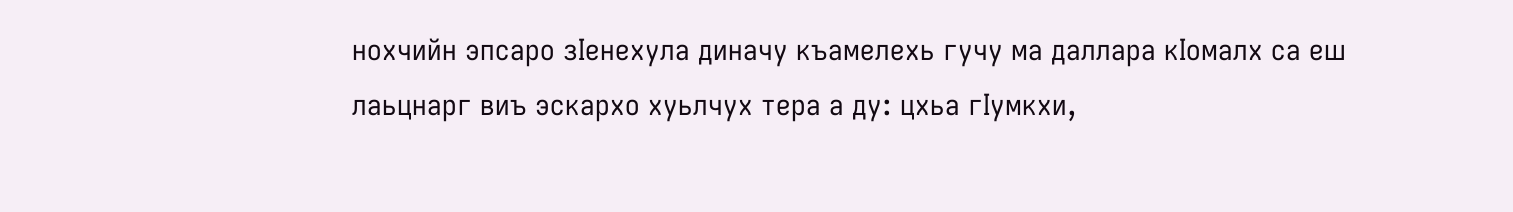нохчийн эпсаро зIенехула диначу къамелехь гучу ма даллара кIомалх са еш лаьцнарг виъ эскархо хуьлчух тера а ду: цхьа гIумкхи,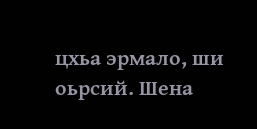цхьа эрмало, ши оьрсий. Шена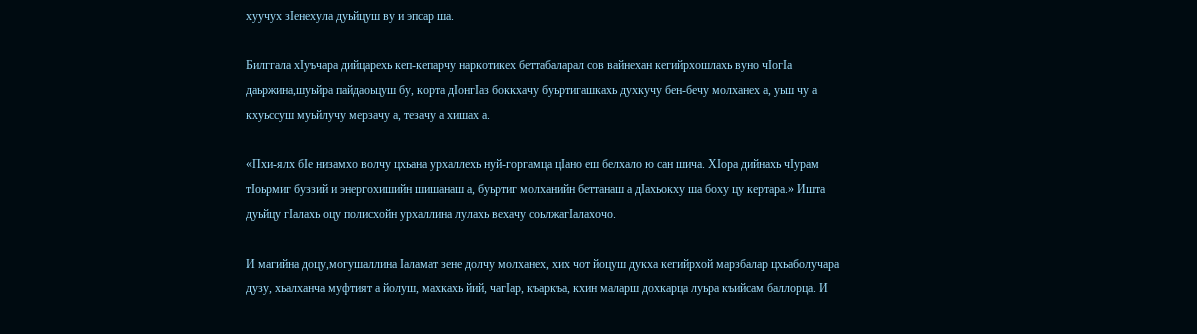хуучух зIенехула дуьйцуш ву и эпсар ша.

Билггала хIуъчара дийцарехь кеп-кепарчу наркотикех беттабаларал сов вайнехан кегийрхошлахь вуно чIогIа даьржина,шуьйра пайдаоьцуш бу, корта дIонгIаз боккхачу буьртигашкахь духкучу бен-бечу молханех а, уьш чу а кхуьссуш муьйлучу мерзачу а, тезачу а хишах а.

«Пхи-ялх бIе низамхо волчу цхьана урхаллехь нуй-горгамца цIано еш белхало ю сан шича. ХIора дийнахь чIурам тIоьрмиг буззий и энергохишийн шишанаш а, буьртиг молханийн беттанаш а дIахьокху ша боху цу кертара.» Ишта дуьйцу гIалахь оцу полисхойн урхаллина лулахь вехачу соьлжагIалахочо.

И магийна доцу,могушаллина Iаламат зене долчу молханех, хих чот йоцуш дукха кегийрхой марзбалар цхьаболучара дузу, хьалханча муфтият а йолуш, махкахь йий, чагIар, къаркъа, кхин маларш дохкарца луьра къийсам баллорца. И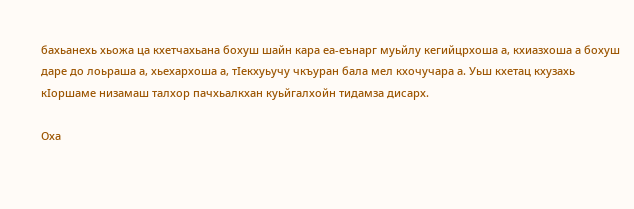бахьанехь хьожа ца кхетчахьана бохуш шайн кара еа-еънарг муьйлу кегийцрхоша а, кхиазхоша а бохуш даре до лоьраша а, хьехархоша а, тIекхуьучу чкъуран бала мел кхочучара а. Уьш кхетац кхузахь кIоршаме низамаш талхор пачхьалкхан куьйгалхойн тидамза дисарх.

Оха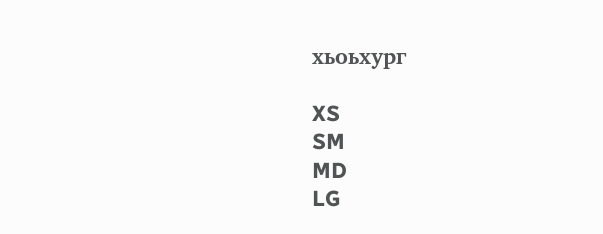хьоьхург

XS
SM
MD
LG